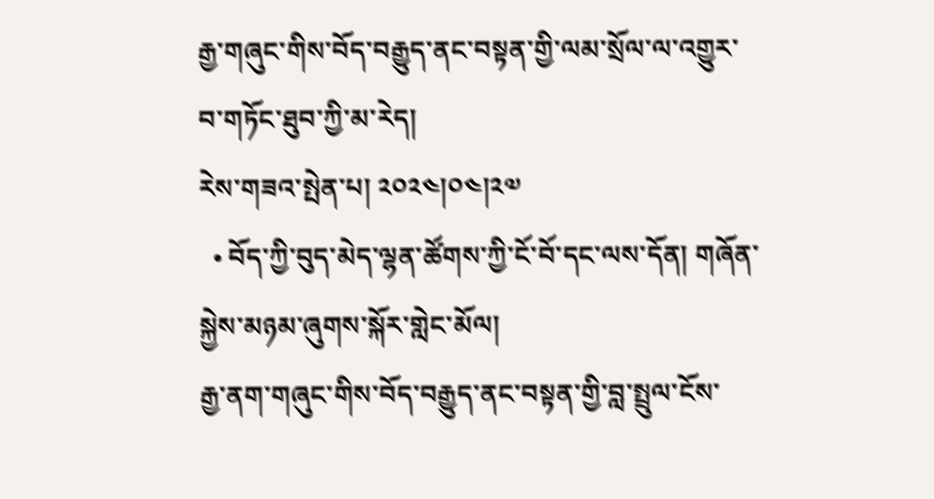རྒྱ་གཞུང་གིས་བོད་བརྒྱུད་ནང་བསྟན་གྱི་ལམ་སྲོལ་ལ་འགྱུར་བ་གཏོང་ཐུབ་ཀྱི་མ་རེད།
རེས་གཟའ་སྤེན་པ། ༢༠༢༤།༠༤།༢༧
  • བོད་ཀྱི་བུད་མེད་ལྷན་ཚོགས་ཀྱི་ངོ་བོ་དང་ལས་དོན། གཞོན་སྐྱེས་མཉམ་ཞུགས་སྐོར་གླེང་མོལ།
རྒྱ་ནག་གཞུང་གིས་བོད་བརྒྱུད་ནང་བསྟན་གྱི་བླ་སྤྲུལ་ངོས་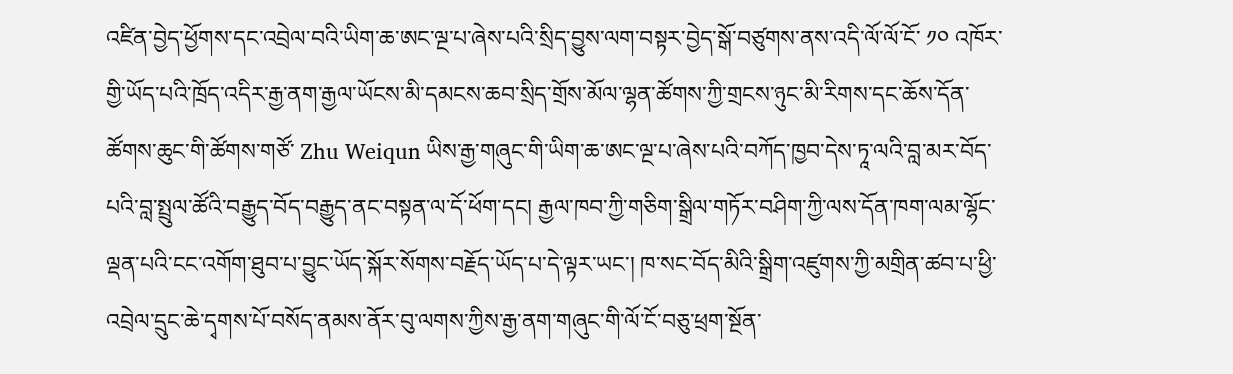འཛིན་བྱེད་ཕྱོགས་དང་འབྲེལ་བའི་ཡིག་ཆ་ཨང་ལྔ་པ་ཞེས་པའི་སྲིད་བྱུས་ལག་བསྟར་བྱེད་སྒོ་བཙུགས་ནས་འདི་ལོ་ལོ་ངོ་ ༡༠ འཁོར་གྱི་ཡོད་པའི་ཁྲོད་འདིར་རྒྱ་ནག་རྒྱལ་ཡོངས་མི་དམངས་ཆབ་སྲིད་གྲོས་མོལ་ལྷན་ཚོགས་ཀྱི་གྲངས་ཉུང་མི་རིགས་དང་ཆོས་དོན་ཚོགས་ཆུང་གི་ཚོགས་གཙོ་ Zhu Weiqun ཡིས་རྒྱ་གཞུང་གི་ཡིག་ཆ་ཨང་ལྔ་པ་ཞེས་པའི་བཀོད་ཁྱབ་དེས་ཏཱ་ལའི་བླ་མར་བོད་པའི་བླ་སྤྲུལ་ཚོའི་བརྒྱུད་བོད་བརྒྱུད་ནང་བསྟན་ལ་དོ་ཕོག་དང། རྒྱལ་ཁབ་ཀྱི་གཅིག་སྒྲིལ་གཏོར་བཤིག་ཀྱི་ལས་དོན་ཁག་ལམ་ལྷོང་ལྡན་པའི་ངང་འགོག་ཐུབ་པ་བྱུང་ཡོད་སྐོར་སོགས་བརྗོད་ཡོད་པ་དེ་ལྟར་ཡང་། ཁ་སང་བོད་མིའི་སྒྲིག་འཛུགས་ཀྱི་མགྲིན་ཚབ་པ་ཕྱི་འབྲེལ་དྲུང་ཆེ་དྭགས་པོ་བསོད་ནམས་ནོར་བུ་ལགས་ཀྱིས་རྒྱ་ནག་གཞུང་གི་ལོ་ངོ་བཅུ་ཕྲག་སྔོན་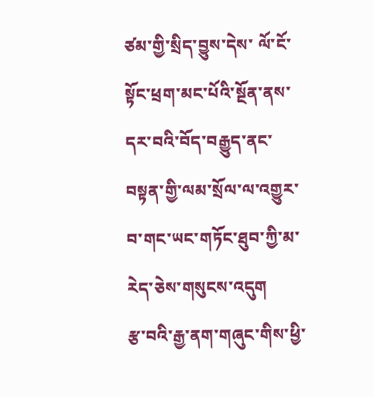ཙམ་གྱི་སྲིད་བྱུས་དེས་ ལོ་ངོ་སྟོང་ཕྲག་མང་པོའི་སྔོན་ནས་དར་བའི་བོད་བརྒྱུད་ནང་བསྟན་གྱི་ལམ་སྲོལ་ལ་འགྱུར་བ་གང་ཡང་གཏོང་ཐུབ་ཀྱི་མ་རེད་ཅེས་གསུངས་འདུག
རྩ་བའི་རྒྱ་ནག་གཞུང་གིས་ཕྱི་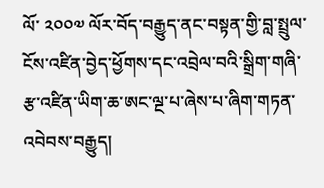ལོ་ ༢༠༠༧ ལོར་བོད་བརྒྱུད་ནང་བསྟན་གྱི་བླ་སྤྲུལ་ངོས་འཛིན་བྱེད་ཕྱོགས་དང་འབྲེལ་བའི་སྒྲིག་གཞི་རྩ་འཛིན་ཡིག་ཆ་ཨང་ལྔ་པ་ཞེས་པ་ཞིག་གཏན་འབེབས་བརྒྱུད།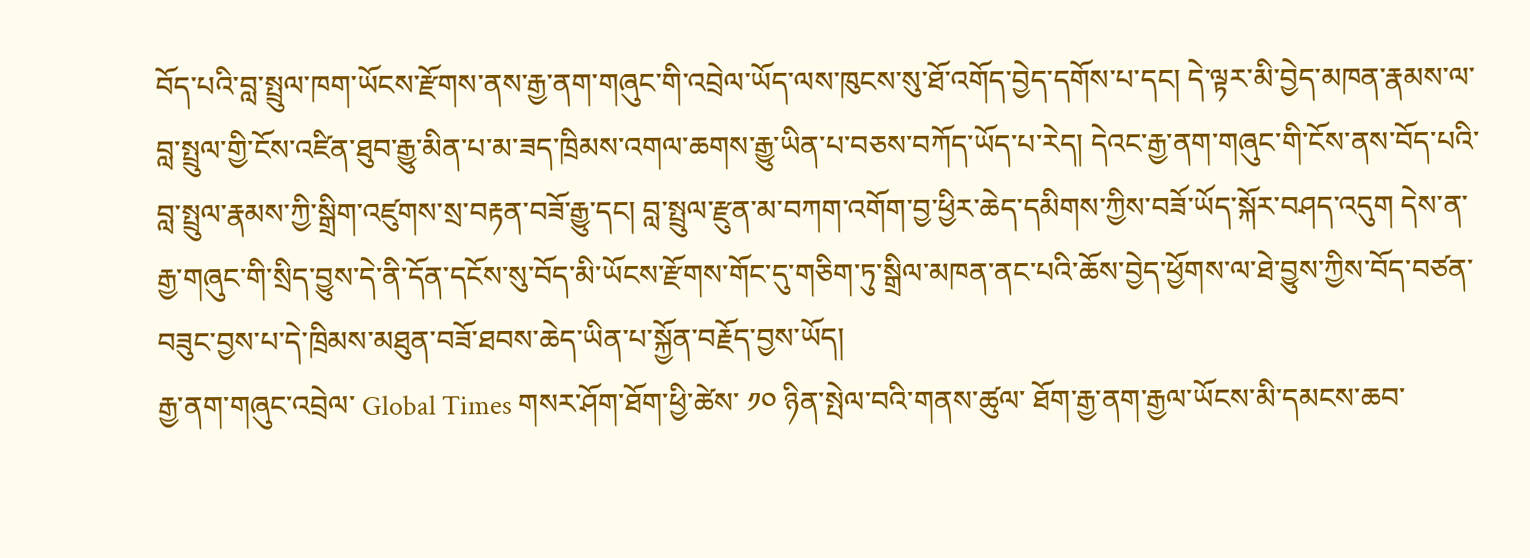བོད་པའི་བླ་སྤྲུལ་ཁག་ཡོངས་རྫོགས་ནས་རྒྱ་ནག་གཞུང་གི་འབྲེལ་ཡོད་ལས་ཁུངས་སུ་ཐོ་འགོད་བྱེད་དགོས་པ་དང། དེ་ལྟར་མི་བྱེད་མཁན་རྣམས་ལ་བླ་སྤྲུལ་གྱི་ངོས་འཛིན་ཐུབ་རྒྱུ་མིན་པ་མ་ཟད་ཁྲིམས་འགལ་ཆགས་རྒྱུ་ཡིན་པ་བཅས་བཀོད་ཡོད་པ་རེད། དེའང་རྒྱ་ནག་གཞུང་གི་ངོས་ནས་བོད་པའི་བླ་སྤྲུལ་རྣམས་ཀྱི་སྒྲིག་འཛུགས་སྲ་བརྟན་བཟོ་རྒྱུ་དང། བླ་སྤྲུལ་རྫུན་མ་བཀག་འགོག་བྱ་ཕྱིར་ཆེད་དམིགས་ཀྱིས་བཟོ་ཡོད་སྐོར་བཤད་འདུག དེས་ན་རྒྱ་གཞུང་གི་སྲིད་བྱུས་དེ་ནི་དོན་དངོས་སུ་བོད་མི་ཡོངས་རྫོགས་གོང་དུ་གཅིག་ཏུ་སྒྲིལ་མཁན་ནང་པའི་ཆོས་བྱེད་ཕྱོགས་ལ་ཐེ་བྱུས་ཀྱིས་བོད་བཙན་བཟུང་བྱས་པ་དེ་ཁྲིམས་མཐུན་བཟོ་ཐབས་ཆེད་ཡིན་པ་སྐྱོན་བརྗོད་བྱས་ཡོད།
རྒྱ་ནག་གཞུང་འབྲེལ་ Global Times གསར་ཤོག་ཐོག་ཕྱི་ཚེས་ ༡༠ ཉིན་སྤེལ་བའི་གནས་ཚུལ་ ཐོག་རྒྱ་ནག་རྒྱལ་ཡོངས་མི་དམངས་ཆབ་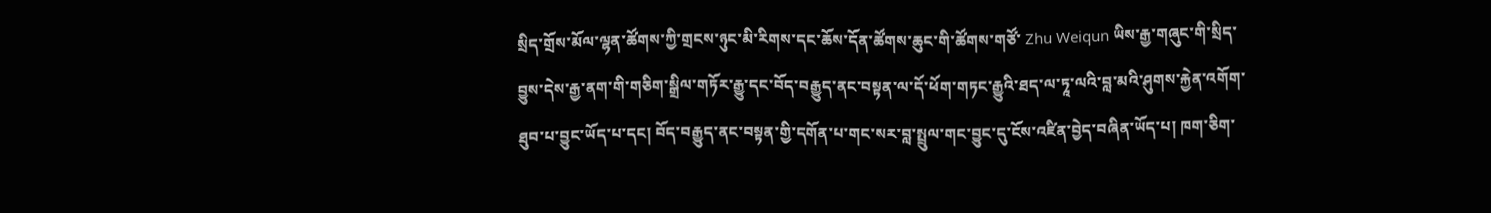སྲིད་གྲོས་མོལ་ལྷན་ཚོགས་ཀྱི་གྲངས་ཉུང་མི་རིགས་དང་ཆོས་དོན་ཚོགས་ཆུང་གི་ཚོགས་གཙོ་ Zhu Weiqun ཡིས་རྒྱ་གཞུང་གི་སྲིད་བྱུས་དེས་རྒྱ་ནག་གི་གཅིག་སྒྲིལ་གཏོར་རྒྱུ་དང་བོད་བརྒྱུད་ནང་བསྟན་ལ་དོ་ཕོག་གཏང་རྒྱུའི་ཐད་ལ་ཏཱ་ལའི་བླ་མའི་ཤུགས་རྐྱེན་འགོག་ཐུབ་པ་བྱུང་ཡོད་པ་དང། བོད་བརྒྱུད་ནང་བསྟན་གྱི་དགོན་པ་གང་སར་བླ་སྤྲུལ་གང་བྱུང་དུ་ངོས་འཛིན་བྱེད་བཞིན་ཡོད་པ། ཁག་ཅིག་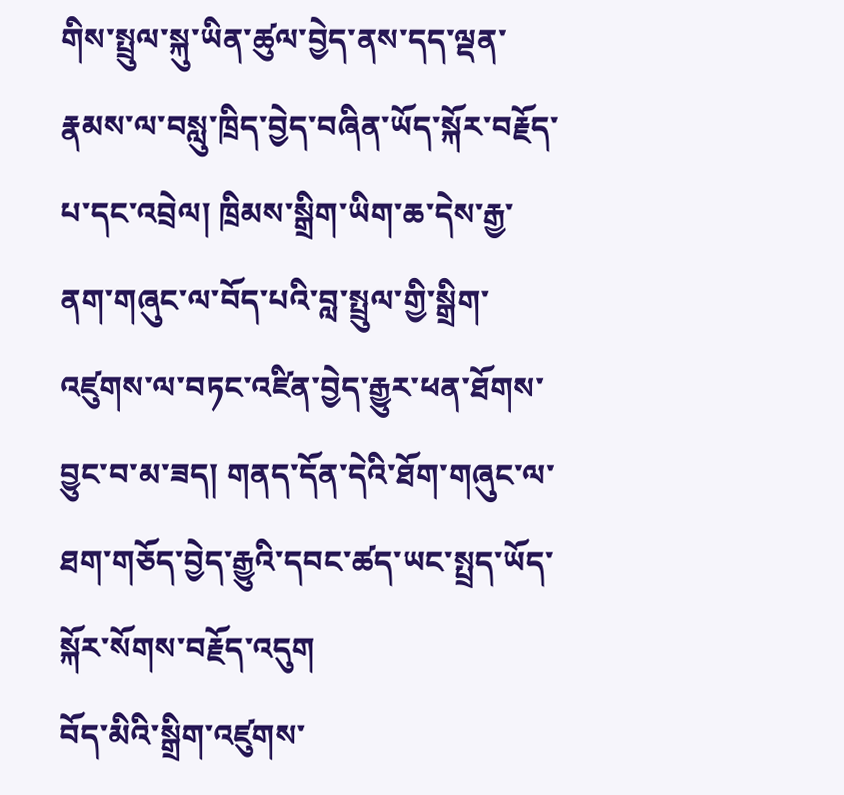གིས་སྤྲུལ་སྐུ་ཡིན་ཚུལ་བྱེད་ནས་དད་ལྡན་རྣམས་ལ་བསླུ་ཁྲིད་བྱེད་བཞིན་ཡོད་སྐོར་བརྗོད་པ་དང་འབྲེལ། ཁྲིམས་སྒྲིག་ཡིག་ཆ་དེས་རྒྱ་ནག་གཞུང་ལ་བོད་པའི་བླ་སྤྲུལ་གྱི་སྒྲིག་འཛུགས་ལ་བཏང་འཛིན་བྱེད་རྒྱུར་ཕན་ཐོགས་བྱུང་བ་མ་ཟད། གནད་དོན་དེའི་ཐོག་གཞུང་ལ་ཐག་གཅོད་བྱེད་རྒྱུའི་དབང་ཚད་ཡང་སྤྲད་ཡོད་སྐོར་སོགས་བརྗོད་འདུག
བོད་མིའི་སྒྲིག་འཛུགས་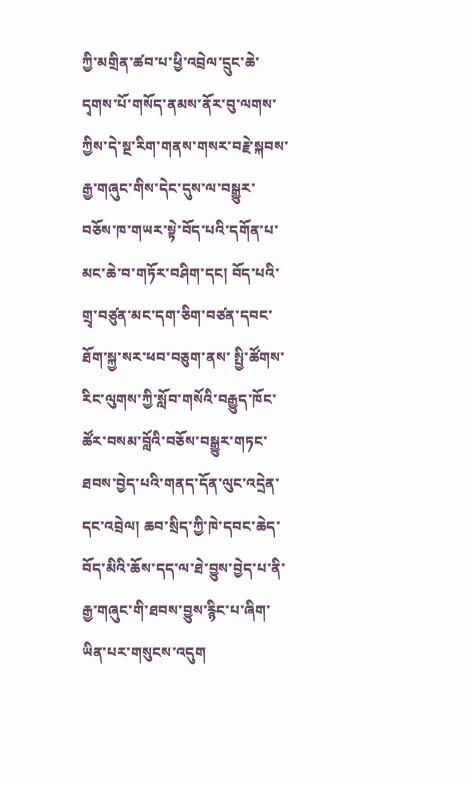ཀྱི་མགྲིན་ཚབ་པ་ཕྱི་འབྲེལ་དྲུང་ཆེ་དྭགས་པོ་གསོད་ནམས་ནོར་བུ་ལགས་ཀྱིས་དེ་སྔ་རིག་གནས་གསར་བརྗེ་སྐབས་རྒྱ་གཞུང་གིས་དེང་དུས་ལ་བསྒྱུར་བཅོས་ཁ་གཡར་སྟེ་བོད་པའི་དགོན་པ་མང་ཆེ་བ་གཏོར་བཤིག་དང། བོད་པའི་གྲྭ་བཙུན་མང་དག་ཅིག་བཙན་དབང་ཐོག་སྐྱ་སར་ཕབ་བཅུག་ནས་ སྤྱི་ཚོགས་རིང་ལུགས་ཀྱི་སློབ་གསོའི་བརྒྱུད་ཁོང་ཚོར་བསམ་བློའི་བཅོས་བསྒྱུར་གཏང་ཐབས་བྱེད་པའི་གནད་དོན་ལུང་འདྲེན་དང་འབྲེལ། ཆབ་སྲིད་ཀྱི་ཁེ་དབང་ཆེད་བོད་མིའི་ཆོས་དད་ལ་ཐེ་བྱུས་བྱེད་པ་ནི་རྒྱ་གཞུང་གི་ཐབས་བྱུས་རྙིང་པ་ཞིག་ཡིན་པར་གསུངས་འདུག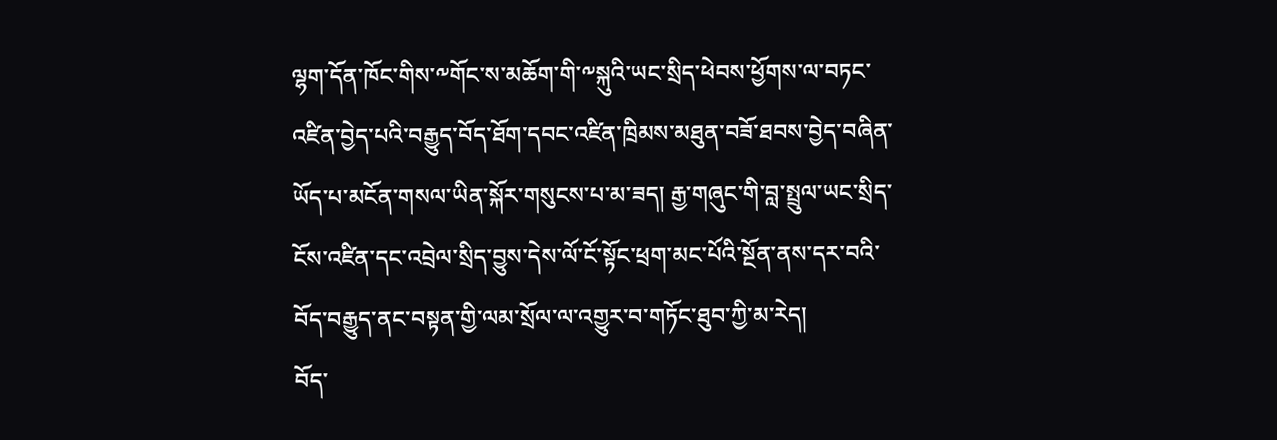ལྷག་དོན་ཁོང་གིས་༸གོང་ས་མཆོག་གི་༸སྐུའི་ཡང་སྲིད་ཕེབས་ཕྱོགས་ལ་བཏང་འཛིན་བྱེད་པའི་བརྒྱུད་བོད་ཐོག་དབང་འཛིན་ཁྲིམས་མཐུན་བཟོ་ཐབས་བྱེད་བཞིན་ཡོད་པ་མངོན་གསལ་ཡིན་སྐོར་གསུངས་པ་མ་ཟད། རྒྱ་གཞུང་གི་བླ་སྤྲུལ་ཡང་སྲིད་ངོས་འཛིན་དང་འབྲེལ་སྲིད་བྱུས་དེས་ལོ་ངོ་སྟོང་ཕྲག་མང་པོའི་སྔོན་ནས་དར་བའི་བོད་བརྒྱུད་ནང་བསྟན་གྱི་ལམ་སྲོལ་ལ་འགྱུར་བ་གཏོང་ཐུབ་ཀྱི་མ་རེད།
བོད་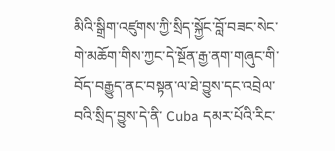མིའི་སྒྲིག་འཛུགས་ཀྱི་སྲིད་སྐྱོང་བློ་བཟང་སེང་གེ་མཆོག་གིས་ཀྱང་དེ་སྔོན་རྒྱ་ནག་གཞུང་གི་བོད་བརྒྱུད་ནང་བསྟན་ལ་ཐེ་བྱུས་དང་འབྲེལ་བའི་སྲིད་བྱུས་དེ་ནི་ Cuba དམར་པོའི་རིང་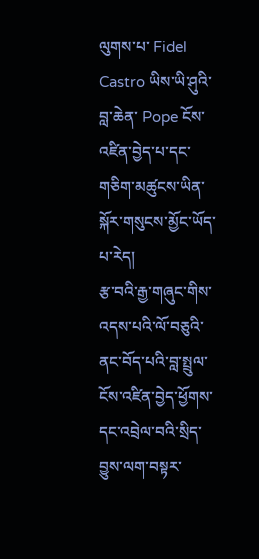ལུགས་པ་ Fidel Castro ཡིས་ཡི་ཤུའི་བླ་ཆེན་ Pope ངོས་འཛིན་བྱེད་པ་དང་གཅིག་མཚུངས་ཡིན་སྐོར་གསུངས་མྱོང་ཡོད་པ་རེད།
རྩ་བའི་རྒྱ་གཞུང་གིས་འདས་པའི་ལོ་བཅུའི་ནང་བོད་པའི་བླ་སྤྲུལ་ངོས་འཛིན་བྱེད་ཕྱོགས་དང་འབྲེལ་བའི་སྲིད་བྱུས་ལག་བསྟར་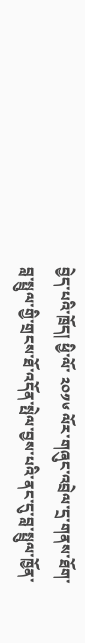བྱེད་པའི་ཁྲོད། ཕྱི་ལོ་ ༢༠༡༦ ལོར་གཞུང་འབྲེལ་དྲ་གནས་ཐོག་བླ་སྤྲུལ་གྱི་གྲངས་ཐོ་འདོན་སྤེལ་བྱས་པའི་ནང་དུ་བླ་སྤྲུལ་ཁྱོན་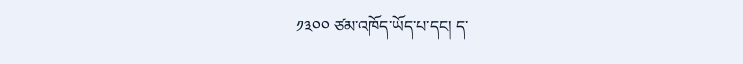༡༣༠༠ ཙམ་འཁོད་ཡོད་པ་དང། ད་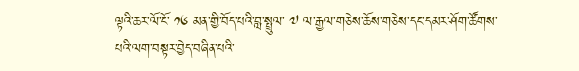ལྟའི་ཆར་ལོ་ངོ་ ༡༦ མན་གྱི་བོད་པའི་བླ་སྤྲུལ་ ༧ ལ་རྒྱལ་གཅེས་ཆོས་གཅེས་དང་དམར་ཤོག་ཚོགས་པའི་ལག་བསྟར་བྱེད་བཞིན་པའི་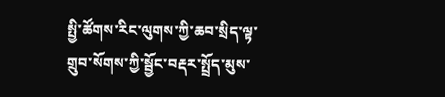སྤྱི་ཚོགས་རིང་ལུགས་ཀྱི་ཆབ་སྲིད་ལྟ་གྲུབ་སོགས་ཀྱི་སྦྱོང་བརྡར་སྤྲོད་མུས་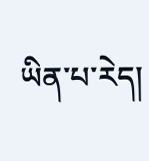ཡིན་པ་རེད།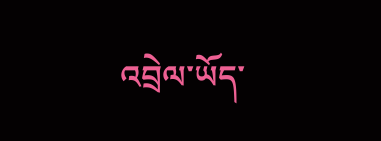འབྲེལ་ཡོད་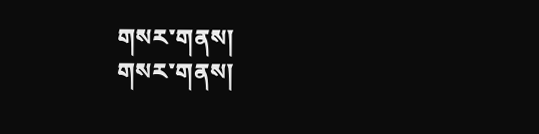གསར་གནས།
གསར་གནས།